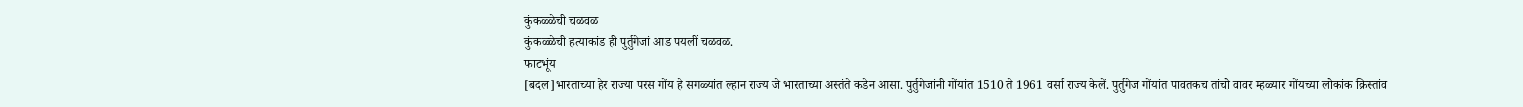कुंकळ्ळेची चळवळ
कुंकळ्ळेची हत्याकांड ही पुर्तुगेजां आड पयलीं चळवळ.
फाटभूंय
[बदल]भारताच्या हेर राज्या परस गोंय हे सगळ्यांत ल्हान राज्य जे भारताच्या अस्तंते कडेन आसा. पुर्तुगेजांनी गोंयांत 1510 ते 1961 वर्सा राज्य केलें. पुर्तुगेज गोंयांत पावतकच तांचो वावर म्हळ्यार गोंयच्या लोकांक क्रिस्तांव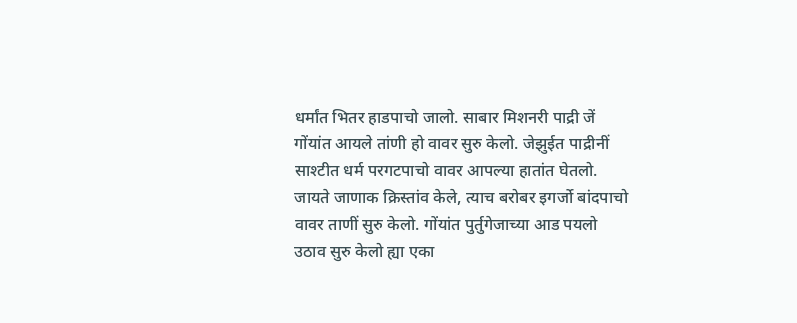धर्मांत भितर हाडपाचो जालो. साबार मिशनरी पाद्री जें गोंयांत आयले तांणी हो वावर सुरु केलो. जेझुईत पाद्रीनीं साश्टीत धर्म परगटपाचो वावर आपल्या हातांत घेतलो. जायते जाणाक क्रिस्तांव केले, त्याच बरोबर इगर्जो बांदपाचो वावर ताणीं सुरु केलो. गोंयांत पुर्तुगेजाच्या आड पयलो उठाव सुरु केलो ह्या एका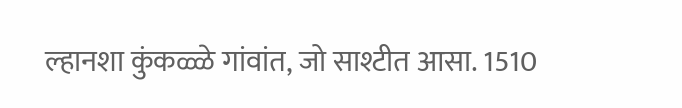ल्हानशा कुंकळ्ळे गांवांत, जो साश्टीत आसा. 1510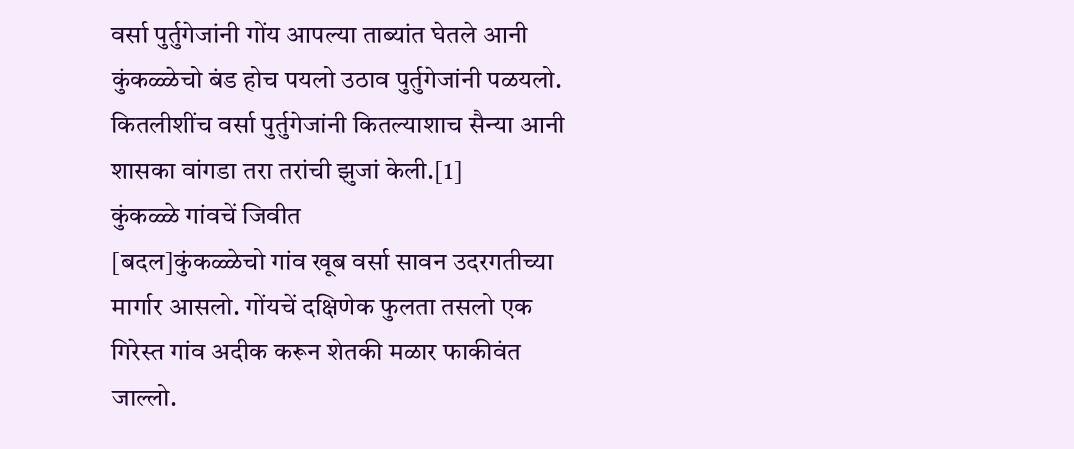वर्सा पुर्तुगेजांनी गोंय आपल्या ताब्यांत घेतले आनी कुंकळ्ळेचो बंड होच पयलो उठाव पुर्तुगेजांनी पळयलो. कितलीशींच वर्सा पुर्तुगेजांनी कितल्याशाच सैन्या आनी शासका वांगडा तरा तरांची झुजां केली.[1]
कुंकळ्ळे गांवचें जिवीत
[बदल]कुंकळ्ळेचो गांव खूब वर्सा सावन उदरगतीच्या मार्गार आसलो. गोंयचें दक्षिणेक फुलता तसलो एक गिरेस्त गांव अदीक करून शेतकी मळार फाकीवंत जाल्लो.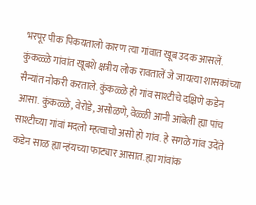भरपूर पीक पिकयतालो कारण त्या गांवात खूब उदक आसलें. कुंकळ्ळे गांवांत खूबशे क्षत्रीय लोक रावतालें जे जायत्या शासकांच्या सैन्यांत नोकरी करताले. कुंकळ्ळे हो गांव साश्टीचे दक्षिणे कडेन आसा. कुंकळ्ळे, वेरोडे, असोळणे, वेळ्ळी आनी आंबेली ह्या पांच साश्टीच्या गांवां मदलो म्हत्वाचो असो हो गांव. हे सगळे गांव उदेंते कडेन साळ ह्या न्हंयच्या फाट्यार आसात. ह्या गांवांक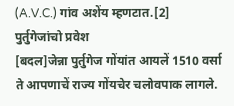(A.V.C.) गांव अशेंय म्हणटात.[2]
पुर्तुगेजांचो प्रवेश
[बदल]जेन्ना पुर्तुगेज गोंयांत आयलें 1510 वर्सा ते आपणाचें राज्य गोंयचेर चलोवपाक लागले.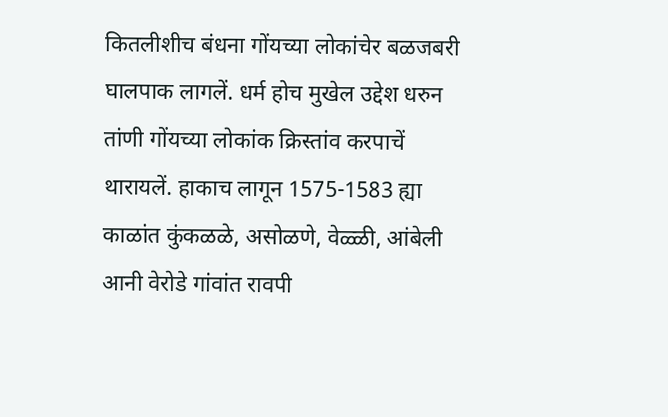कितलीशीच बंधना गोंयच्या लोकांचेर बळजबरी घालपाक लागलें. धर्म होच मुखेल उद्देश धरुन तांणी गोंयच्या लोकांक क्रिस्तांव करपाचें थारायलें. हाकाच लागून 1575-1583 ह्या काळांत कुंकळळे, असोळणे, वेळ्ळी, आंबेली आनी वेरोडे गांवांत रावपी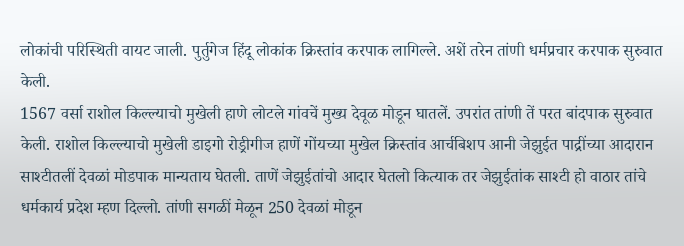लोकांची परिस्थिती वायट जाली. पुर्तुगेज हिंदू लोकांक क्रिस्तांव करपाक लागिल्ले. अशें तरेन तांणी धर्मप्रचार करपाक सुरुवात केली.
1567 वर्सा राशोल किल्ल्याचो मुखेली हाणे लोटले गांवचें मुख्य देवूळ मोडून घातलें. उपरांत तांणी तें परत बांदपाक सुरुवात केली. राशोल किल्ल्याचो मुखेली डाइगो रोड्रीगीज हाणें गोंयच्या मुखेल क्रिस्तांव आर्चबिशप आनी जेझुईत पाद्रींच्या आदारान साश्टीतलीं देवळां मोडपाक मान्यताय घेतली. ताणें जेझुईतांचो आदार घेतलो कित्याक तर जेझुईतांक साश्टी हो वाठार तांचे धर्मकार्य प्रदेश म्हण दिल्लो. तांणी सगळीं मेळून 250 देवळां मोडून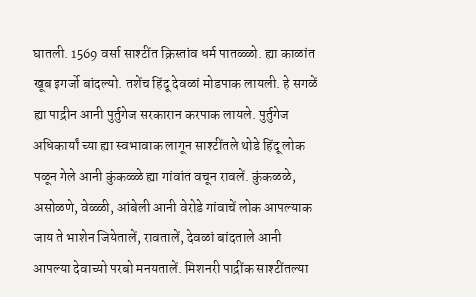घातली. 1569 वर्सा साश्टींत क्रिस्तांव धर्म पातळ्ळो. ह्या काळांत खूब इगर्जो बांदल्यो. तशेंच हिंदू देवळां मोडपाक लायली. हे सगळें ह्या पाद्रीन आनी पुर्तुगेज सरकारान करपाक लायले. पुर्तुगेज अधिकार्यां च्या ह्या स्वभावाक लागून साश्टींतले थोडे हिंदू लोक पळून गेले आनी कुंकळ्ळे ह्या गांवांत वचून रावलें. कुंकळळे, असोळणे, वेळ्ळी, आंबेली आनी वेरोडे गांवाचें लोक आपल्याक जाय ते भाशेन जियेतालें, रावतालें, देवळां बांदताले आनी आपल्या देवाच्यो परबो मनयतालें. मिशनरी पाद्रींक साश्टींतल्या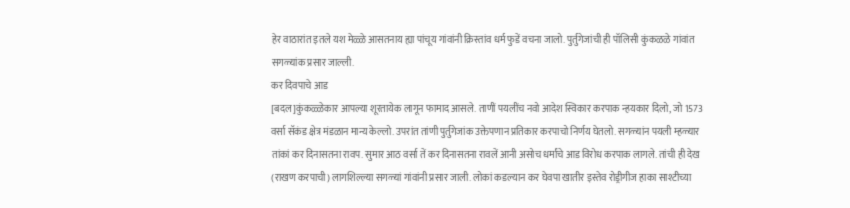हेर वाठारांत इतले यश मेळ्ळे आसतनाय ह्या पांचूय गांवांनी क्रिस्तांव धर्म फुडें वचना जालो. पुर्तुगेजांची ही पॉलिसी कुंकळळे गांवांत सगळ्यांक प्रसार जाल्ली.
कर दिवपाचे आड
[बदल]कुंकळ्ळेकार आपल्या शूरतायेक लागून फामाद आसले. ताणीं पयलींच नवो आदेश स्विकार करपाक न्हयकार दिलो, जो 1573 वर्सा सॅकंड क्षेत्र मंडळान मान्य केल्लो. उपरांत तांणी पुर्तुगेजांक उक्तेपणान प्रतिकार करपाचो निर्णय घेतलो. सगळ्यांन पयली म्हळ्यार तांकां कर दिनासतना रावप. सुमार आठ वर्सा तें कर दिनासतना रावलें आनी असोच धर्मांचे आड विरोध करपाक लागले. तांची ही देख (राखण करपाची) लागशिल्ल्या सगळ्यां गांवांनी प्रसार जाली. लोकां कडल्यान कर घेवपा खातीर इस्तेव रोड्रीगीज हाका साश्टीच्या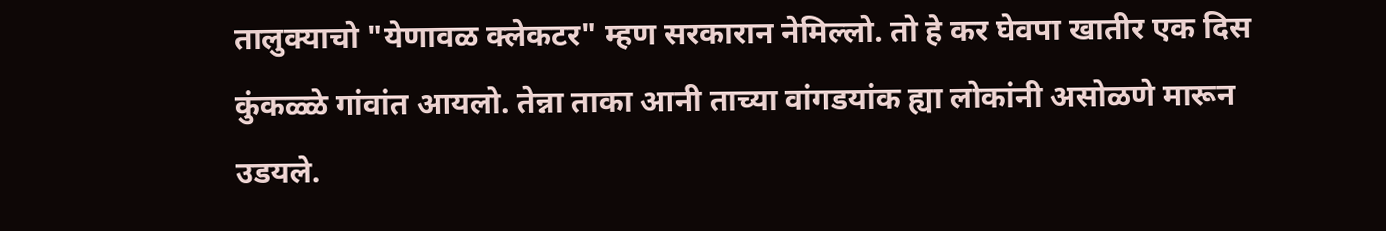तालुक्याचो "येणावळ क्लेकटर" म्हण सरकारान नेमिल्लो. तो हे कर घेवपा खातीर एक दिस कुंकळ्ळे गांवांत आयलो. तेन्ना ताका आनी ताच्या वांगडयांक ह्या लोकांनी असोळणे मारून उडयले.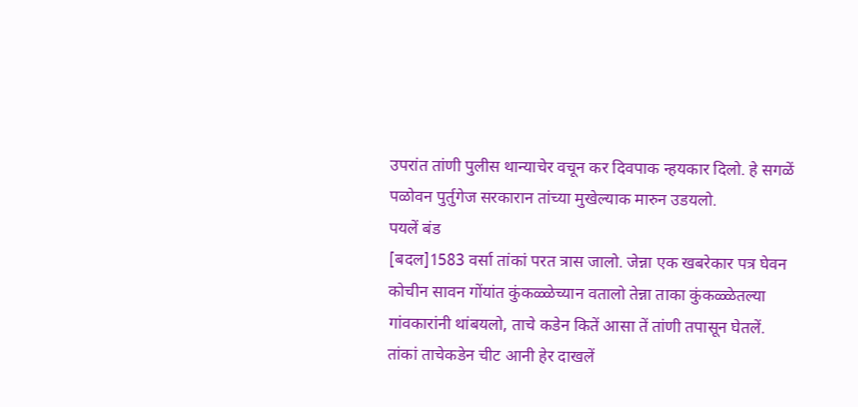उपरांत तांणी पुलीस थान्याचेर वचून कर दिवपाक न्हयकार दिलो. हे सगळें पळोवन पुर्तुगेज सरकारान तांच्या मुखेल्याक मारुन उडयलो.
पयलें बंड
[बदल]1583 वर्सा तांकां परत त्रास जालो. जेन्ना एक खबरेकार पत्र घेवन कोचीन सावन गोंयांत कुंकळ्ळेच्यान वतालो तेन्ना ताका कुंकळ्ळेतल्या गांवकारांनी थांबयलो, ताचे कडेन कितें आसा तें तांणी तपासून घेतलें. तांकां ताचेकडेन चीट आनी हेर दाखलें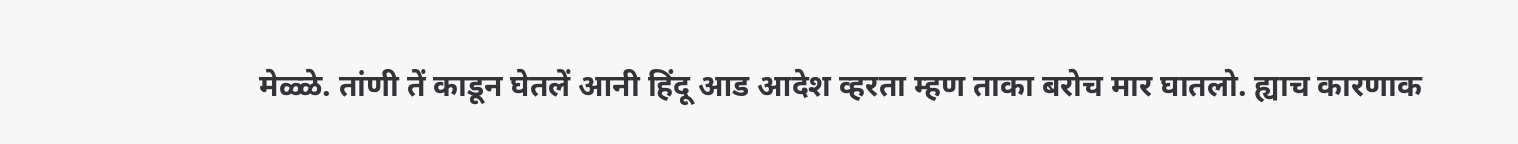मेळ्ळे. तांणी तें काडून घेतलें आनी हिंदू आड आदेश व्हरता म्हण ताका बरोच मार घातलो. ह्याच कारणाक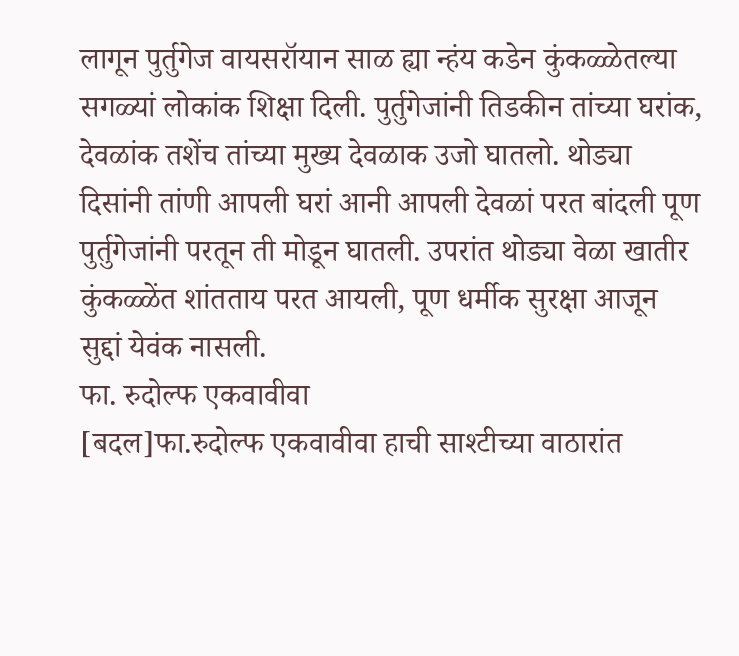लागून पुर्तुगेज वायसरॉयान साळ ह्या न्हंय कडेन कुंकळ्ळेतल्या सगळ्यां लोकांक शिक्षा दिली. पुर्तुगेजांनी तिडकीन तांच्या घरांक, देवळांक तशेंच तांच्या मुख्य देवळाक उजो घातलो. थोड्या दिसांनी तांणी आपली घरां आनी आपली देवळां परत बांदली पूण पुर्तुगेजांनी परतून ती मोडून घातली. उपरांत थोड्या वेळा खातीर कुंकळ्ळेंत शांतताय परत आयली, पूण धर्मीक सुरक्षा आजून सुद्दां येवंक नासली.
फा. रुदोल्फ एकवावीवा
[बदल]फा.रुदोल्फ एकवावीवा हाची साश्टीच्या वाठारांत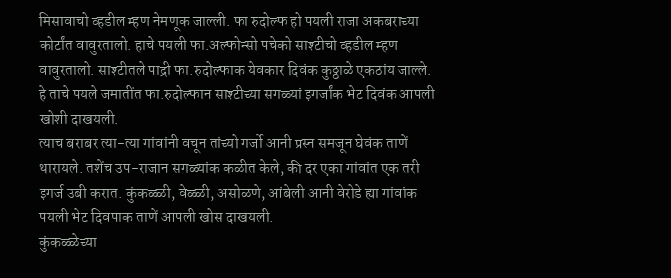मिसावाचो व्हडील म्हण नेमणूक जाल्ली. फा रुदोल्फ हो पयली राजा अकबराच्या कोर्टांत वावुरतालो. हाचे पयली फा.अल्फोन्सो पचेको साश्टीचो व्हडील म्हण वावुरतालो. साश्टीतले पाद्री फा.रुदोल्फाक येवकार दिवंक कुठ्ठाळे एकठांय जाल्ले. हे ताचे पयले जमातींत फा.रुदोल्फान साश्टीच्या सगळ्यां इगर्जांक भेट दिवंक आपली खोशी दाखयली.
त्याच बराबर त्या-त्या गांवांनी वचून तांच्यो गर्जो आनी प्रस्न समजून घेवंक ताणें थारायले. तशेंच उप-राजान सगळ्यांक कळीत केले, की दर एका गांवांत एक तरी इगर्ज उबी करात. कुंकळ्ळी, वेळ्ळी, असोळणे, आंबेली आनी वेरोडे ह्या गांवांक पयली भेट दिवपाक ताणें आपली खोस दाखयली.
कुंकळ्ळेच्या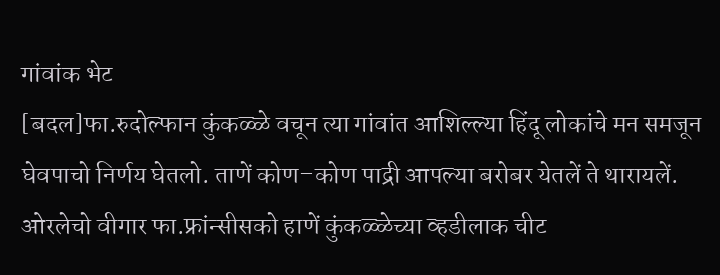गांवांक भेट
[बदल]फा.रुदोल्फान कुंकळ्ळे वचून त्या गांवांत आशिल्ल्या हिंदू लोकांचे मन समजून घेवपाचो निर्णय घेतलो. ताणें कोण–कोण पाद्री आपल्या बरोबर येतलें ते थारायलें. ओरलेचो वीगार फा.फ्रांन्सीसको हाणें कुंकळ्ळेच्या व्हडीलाक चीट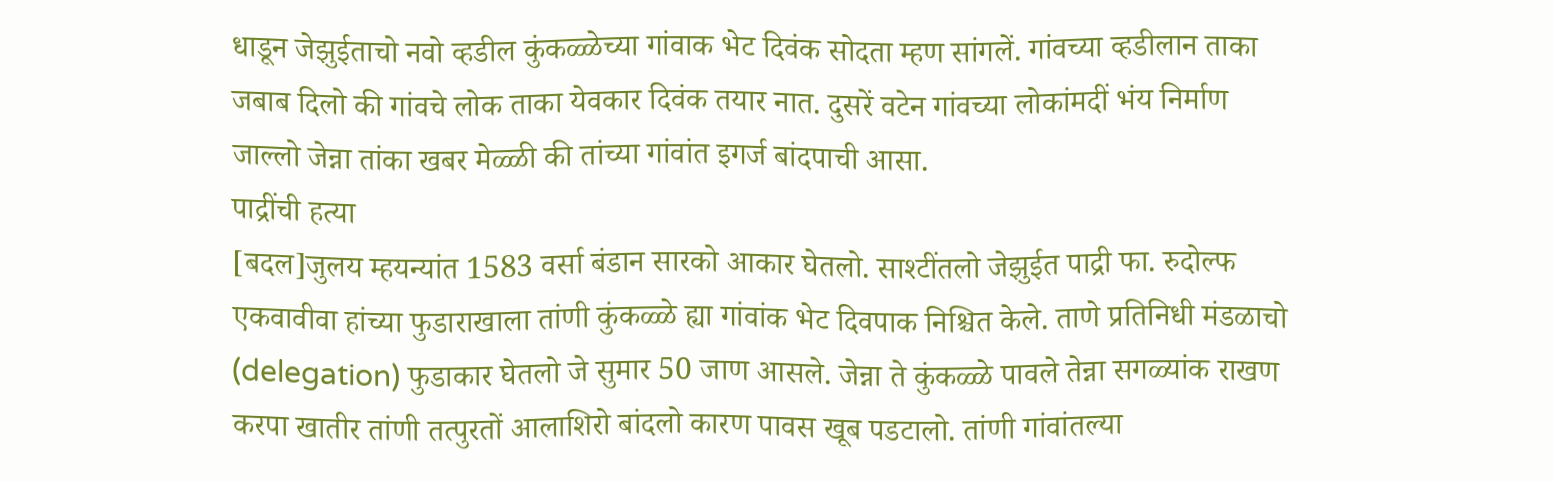धाडून जेझुईताचो नवो व्हडील कुंकळ्ळेच्या गांवाक भेट दिवंक सोदता म्हण सांगलें. गांवच्या व्हडीलान ताका जबाब दिलो की गांवचे लोक ताका येवकार दिवंक तयार नात. दुसरें वटेन गांवच्या लोकांमदीं भंय निर्माण जाल्लो जेन्ना तांका खबर मेळ्ळी की तांच्या गांवांत इगर्ज बांदपाची आसा.
पाद्रींची हत्या
[बदल]जुलय म्हयन्यांत 1583 वर्सा बंडान सारको आकार घेतलो. साश्टींतलो जेझुईत पाद्री फा. रुदोल्फ एकवावीवा हांच्या फुडाराखाला तांणी कुंकळ्ळे ह्या गांवांक भेट दिवपाक निश्चित केले. ताणे प्रतिनिधी मंडळाचो (delegation) फुडाकार घेतलो जे सुमार 50 जाण आसले. जेन्ना ते कुंकळ्ळे पावले तेन्ना सगळ्यांक राखण करपा खातीर तांणी तत्पुरतों आलाशिरो बांदलो कारण पावस खूब पडटालो. तांणी गांवांतल्या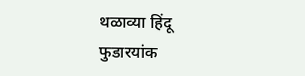थळाव्या हिंदू फुडारयांक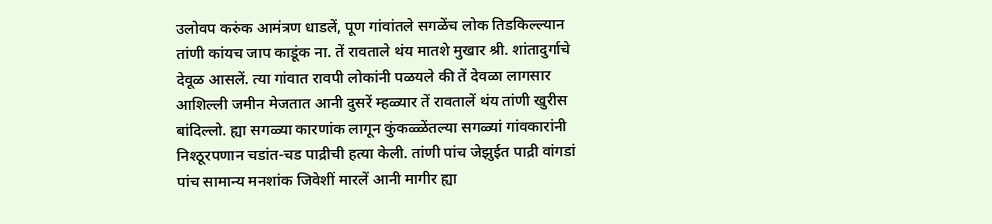उलोवप करुंक आमंत्रण धाडलें, पूण गांवांतले सगळेंच लोक तिडकिल्ल्यान तांणी कांयच जाप काडूंक ना. तें रावताले थंय मातशे मुखार श्री. शांतादुर्गाचे देवूळ आसलें. त्या गांवात रावपी लोकांनी पळयले की तें देवळा लागसार आशिल्ली जमीन मेजतात आनी दुसरें म्हळ्यार तें रावतालें थंय तांणी खुरीस बांदिल्लो. ह्या सगळ्या कारणांक लागून कुंकळ्ळेंतल्या सगळ्यां गांवकारांनी निश्ठूरपणान चडांत-चड पाद्रीची हत्या केली. तांणी पांच जेझुईत पाद्री वांगडां पांच सामान्य मनशांक जिवेशीं मारलें आनी मागीर ह्या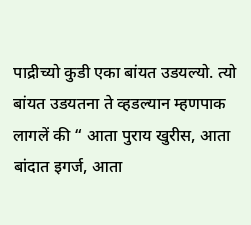पाद्रीच्यो कुडी एका बांयत उडयल्यो. त्यो बांयत उडयतना ते व्हडल्यान म्हणपाक लागलें की “ आता पुराय खुरीस, आता बांदात इगर्ज, आता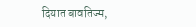दियात बावतिज्म,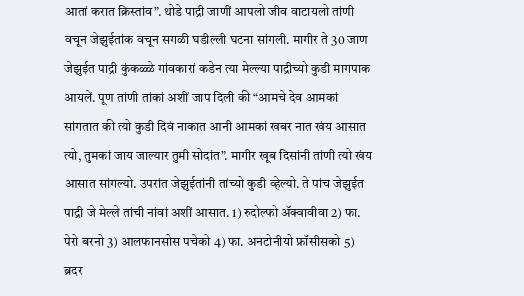आतां करात क्रिस्तांव”. थोडे पाद्री जाणीं आपलो जीव वाटायलो तांणी वचून जेझुईतांक वचून सगळी घडील्ली घटना सांगली. मागीर ते 30 जाण जेझुईत पाद्री कुंकळ्ळे गांवकारां कडेन त्या मेल्ल्या पाद्रीच्यो कुडी मागपाक आयलें. पूण तांणी तांकां अशीं जाप दिली की “आमचे देव आमकां सांगतात की त्यो कुडी दिवं नाकात आनी आमकां खबर नात खंय आसात त्यो, तुमकां जाय जाल्यार तुमी सोदांत”. मागीर खूब दिसांनी तांणी त्यो खंय आसात सांगल्यो. उपरांत जेझुईतांनी तांच्यो कुडी व्हेल्यो. ते पांच जेझुईत पाद्री जे मेल्ले तांची नांवां अशीं आसात. 1) रुदोल्फो ॲक्वावीवा 2) फा. पेरो बरनो 3) आलफानसोस पचेको 4) फा. अनटोनीयो फ्रॉसीसको 5) ब्रदर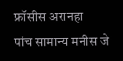फ्रॉसीस अरानहा
पांच सामान्य मनीस जे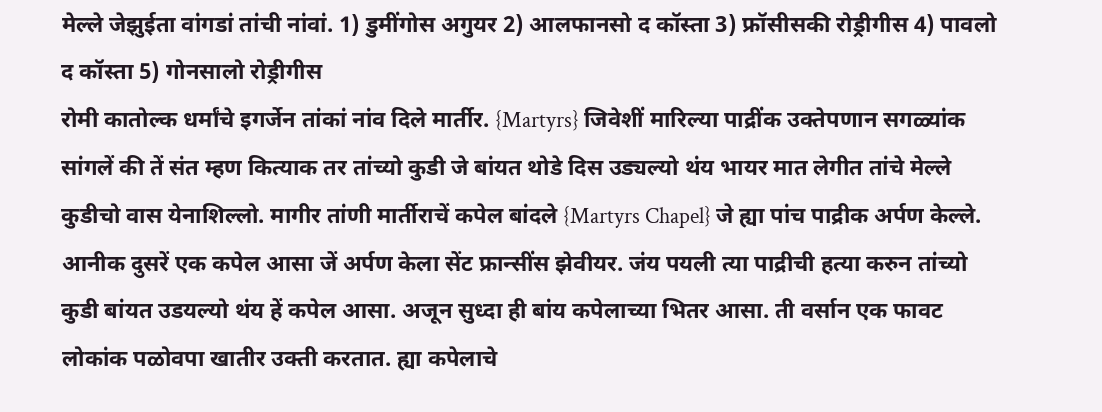मेल्ले जेझुईता वांगडां तांची नांवां. 1) डुमींगोस अगुयर 2) आलफानसो द कॉस्ता 3) फ्रॉसीसकी रोड्रीगीस 4) पावलो द कॉस्ता 5) गोनसालो रोड्रीगीस
रोमी कातोल्क धर्मांचे इगर्जेन तांकां नांव दिले मार्तीर. {Martyrs} जिवेशीं मारिल्या पाद्रींक उक्तेपणान सगळ्यांक सांगलें की तें संत म्हण कित्याक तर तांच्यो कुडी जे बांयत थोडे दिस उड्यल्यो थंय भायर मात लेगीत तांचे मेल्ले कुडीचो वास येनाशिल्लो. मागीर तांणी मार्तीराचें कपेल बांदले {Martyrs Chapel} जे ह्या पांच पाद्रीक अर्पण केल्ले. आनीक दुसरें एक कपेल आसा जें अर्पण केला सेंट फ्रान्सींस झेवीयर. जंय पयली त्या पाद्रीची हत्या करुन तांच्यो कुडी बांयत उडयल्यो थंय हें कपेल आसा. अजून सुध्दा ही बांय कपेलाच्या भितर आसा. ती वर्सान एक फावट लोकांक पळोवपा खातीर उक्ती करतात. ह्या कपेलाचे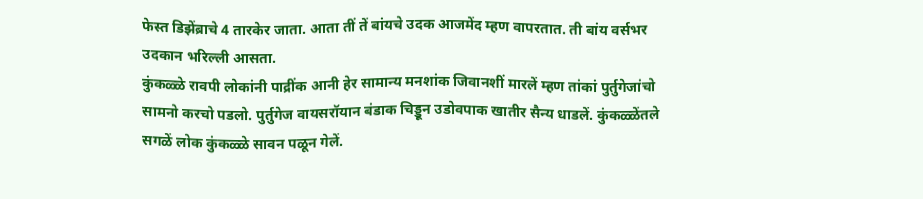फेस्त डिझेंब्राचे 4 तारकेर जाता. आता तीं तें बांयचे उदक आजमेंद म्हण वापरतात. ती बांय वर्सभर उदकान भरिल्ली आसता.
कुंकळ्ळे रावपी लोकांनी पाद्रींक आनी हेर सामान्य मनशांक जिवानशीं मारलें म्हण तांकां पुर्तुगेजांचो सामनो करचो पडलो. पुर्तुगेज वायसरॉयान बंडाक चिड्डून उडोवपाक खातीर सैन्य धाडलें. कुंकळ्ळेंतले सगळें लोक कुंकळ्ळे सावन पळून गेलें.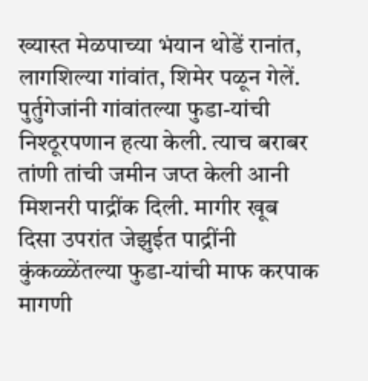ख्यास्त मेळपाच्या भंयान थोडें रानांत, लागशिल्या गांवांत, शिमेर पळून गेलें. पुर्तुगेजांनी गांवांतल्या फुडा-यांची निश्ठूरपणान हत्या केली. त्याच बराबर तांणी तांची जमीन जप्त केली आनी मिशनरी पाद्रींक दिली. मागीर खूब दिसा उपरांत जेझुईत पाद्रींनी कुंकळ्ळेंतल्या फुडा-यांची माफ करपाक मागणी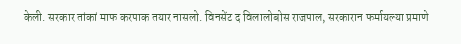केली. सरकार तांकां माफ करपाक तयार नासलो. विनसेंट द विलालोबोस राजपाल, सरकारान फर्मायल्या प्रमाणे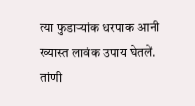त्या फुडाऱ्यांक धरपाक आनी ख्यास्त लावंक उपाय घेतलें. तांणी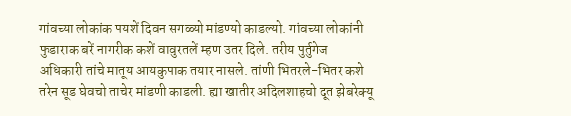गांवच्या लोकांक पयशें दिवन सगळ्यो मांडण्यो काडल्यो. गांवच्या लोकांनी फुडाराक बरें नागरीक कशें वावुरतलें म्हण उतर दिले. तरीय पुर्तुगेज अधिकारी तांचे मातूय आयकुपाक तयार नासले. तांणी भितरले-भितर कशे तरेन सूड घेवचो ताचेर मांडणी काडली. ह्या खातीर अदिलशाहचो दूत झेबरेक्यू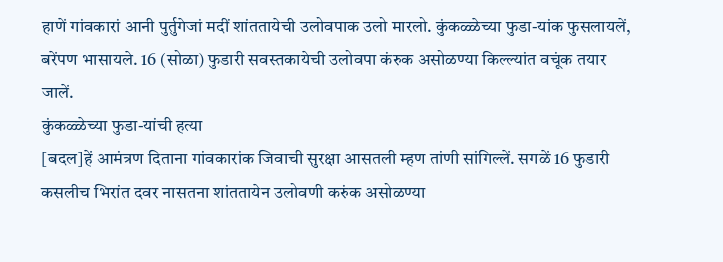हाणें गांवकारां आनी पुर्तुगेजां मदीं शांततायेची उलोवपाक उलो मारलो. कुंकळ्ळेच्या फुडा-यांक फुसलायलें, बरेंपण भासायले. 16 (सोळा) फुडारी सवस्तकायेची उलोवपा कंरुक असोळण्या किल्ल्यांत वचूंक तयार जालें.
कुंकळ्ळेच्या फुडा-यांची हत्या
[बदल]हें आमंत्रण दिताना गांवकारांक जिवाची सुरक्षा आसतली म्हण तांणी सांगिल्लें. सगळें 16 फुडारी कसलीच भिरांत दवर नासतना शांततायेन उलोवणी करुंक असोळण्या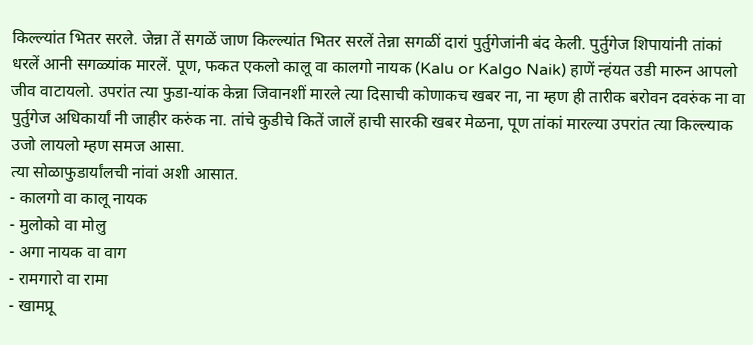किल्ल्यांत भितर सरले. जेन्ना तें सगळें जाण किल्ल्यांत भितर सरलें तेन्ना सगळीं दारां पुर्तुगेजांनी बंद केली. पुर्तुगेज शिपायांनी तांकां धरलें आनी सगळ्यांक मारलें. पूण, फकत एकलो कालू वा कालगो नायक (Kalu or Kalgo Naik) हाणें न्हंयत उडी मारुन आपलो जीव वाटायलो. उपरांत त्या फुडा-यांक केन्ना जिवानशीं मारले त्या दिसाची कोणाकच खबर ना, ना म्हण ही तारीक बरोवन दवरुंक ना वा पुर्तुगेज अधिकार्यां नी जाहीर करुंक ना. तांचे कुडीचे कितें जालें हाची सारकी खबर मेळना, पूण तांकां मारल्या उपरांत त्या किल्ल्याक उजो लायलो म्हण समज आसा.
त्या सोळाफुडार्यांलची नांवां अशी आसात.
- कालगो वा कालू नायक
- मुलोको वा मोलु
- अगा नायक वा वाग
- रामगारो वा रामा
- खामप्रू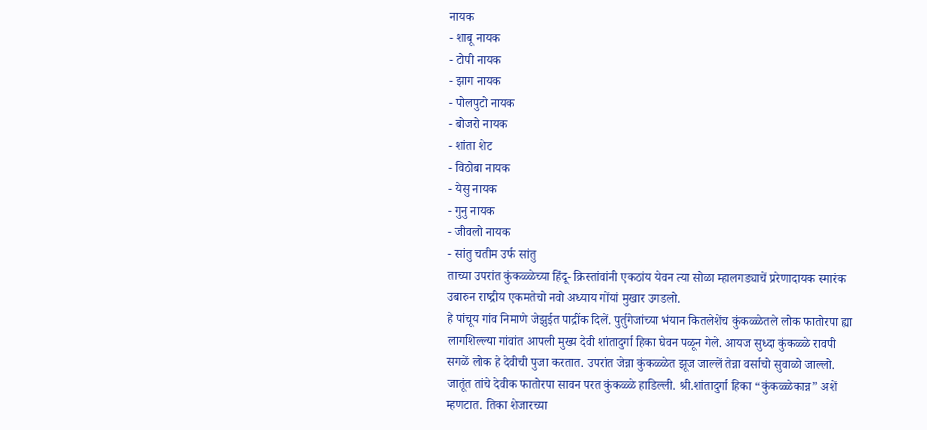नायक
- शाबू नायक
- टोपी नायक
- झाग नायक
- पोलपुटो नायक
- बोजरो नायक
- शांता शेट
- विठोबा नायक
- येसु नायक
- गुनु नायक
- जीवलो नायक
- सांतु चतीम उर्फ सांतु
ताच्या उपरांत कुंकळ्ळेच्या हिंदू- क्रिस्तांवांनी एकठांय येवन त्या सोळा म्हालगड्याचें प्ररेणादायक स्मारंक उबारुन राष्द्रीय एकमतेचो नवो अध्याय गोंयां मुखार उगडलो.
हे पांचूय गांव निमाणे जेझुईत पाद्रींक दिलें. पुर्तुगेजांच्या भंयान कितलेशेंच कुंकळ्ळेतले लोक फातोरपा ह्या लागशिल्ल्या गांवांत आपली मुख्य देवी शांतादुर्गा हिका घेवन पळून गेले. आयज सुध्दा कुंकळ्ळे रावपी सगळें लोक हे देवीची पुजा करतात. उपरांत जेन्ना कुंकळ्ळेत झूज जाल्लें तेन्ना वर्साचो सुवाळो जाल्लो. जातूंत तांचे देवीक फातोरपा सावन परत कुंकळ्ळे हाडिल्ली. श्री.शांतादुर्गा हिका “कुंकळ्ळेकान्न” अशें म्हणटात. तिका शेजारच्या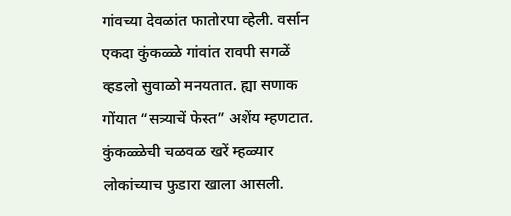गांवच्या देवळांत फातोरपा व्हेली. वर्सान एकदा कुंकळ्ळे गांवांत रावपी सगळें व्हडलो सुवाळो मनयतात. ह्या सणाक गोंयात “सत्र्याचें फेस्त” अशेंय म्हणटात.
कुंकळ्ळेची चळवळ खरें म्हळ्यार लोकांच्याच फुडारा खाला आसली.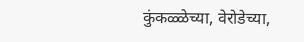कुंकळ्ळेच्या, वेरोडेच्या,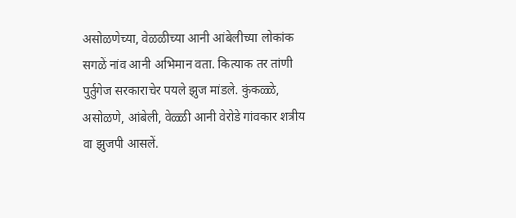असोळणेच्या, वेळळीच्या आनी आंबेलीच्या लोकांक सगळें नांव आनी अभिमान वता. कित्याक तर तांणी पुर्तुगेज सरकाराचेर पयले झुज मांडले. कुंकळ्ळे, असोळणे, आंबेली, वेळ्ळी आनी वेरोडे गांवकार शत्रीय वा झुजपी आसलें.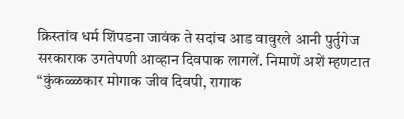क्रिस्तांव धर्म शिंपडना जावंक ते सदांच आड वावुरले आनी पुर्तुगेज सरकाराक उगतेपणी आव्हान दिवपाक लागलें. निमाणें अशें म्हणटात “कुंकळ्ळकार मोगाक जीव दिवपी, रागाक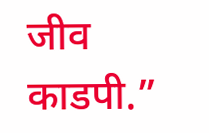जीव काडपी.”